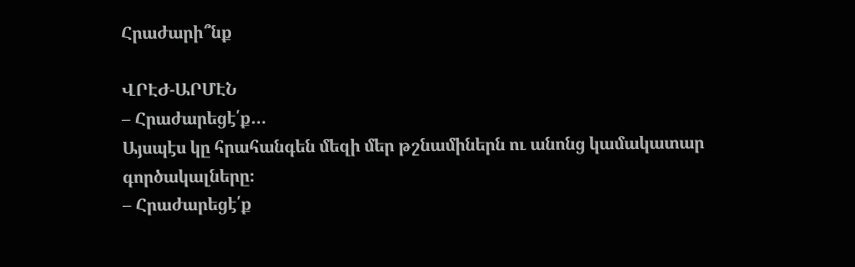Հրաժարի՞նք

ՎՐԷԺ-ԱՐՄԷՆ
– Հրաժարեցէ՛ք…
Այսպէս կը հրահանգեն մեզի մեր թշնամիներն ու անոնց կամակատար գործակալները։
– Հրաժարեցէ՛ք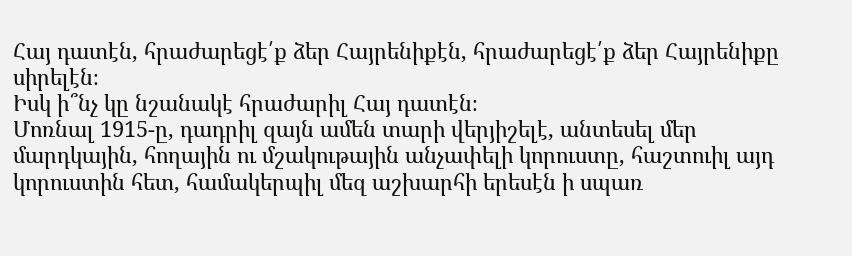Հայ դատէն, հրաժարեցէ՛ք ձեր Հայրենիքէն, հրաժարեցէ՛ք ձեր Հայրենիքը սիրելէն։
Իսկ ի՞նչ կը նշանակէ հրաժարիլ Հայ դատէն։
Մոռնալ 1915-ը, դադրիլ զայն ամեն տարի վերյիշելէ, անտեսել մեր մարդկային, հողային ու մշակութային անչափելի կորուստը, հաշտուիլ այդ կորուստին հետ, համակերպիլ մեզ աշխարհի երեսէն ի սպառ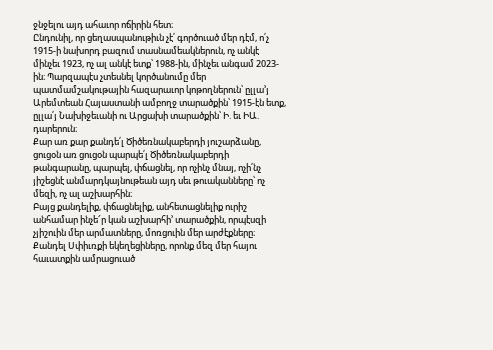ջնջելու այդ ահաւոր ոճիրին հետ։
Ընդունիլ, որ ցեղասպանութիւն չէ՛ գործուած մեր դէմ, ո՛չ 1915-ի նախորդ բազում տասնամեակներուն, ոչ անկէ մինչեւ 1923, ոչ ալ անկէ ետք՝ 1988-ին, մինչեւ անգամ 2023-ին։ Պարզապէս չտեսնել կործանումը մեր պատմամշակութային հազարաւոր կոթողներուն՝ ըլլա՚յ Արեմտեան Հայաստանի ամբողջ տարածքին՝ 1915-էն ետք, ըլլա՛յ Նախիջեւանի ու Արցախի տարածքին՝ Ի. եւ ԻԱ. դարերուն։
Քար առ քար քանդե՛լ Ծիծեռնակաբերդի յուշարձանը, ցուցօն առ ցուցօն պարպե՛լ Ծիծեռնակաբերդի թանգարանը, պարպել, փճացնել, որ ոչինչ մնայ, ոչի՛նչ յիշեցնէ անմարդկայնութեան այդ սեւ թուականները՝ ոչ մեզի, ոչ ալ աշխարհին։
Բայց քանդելիք, փճացնելիք, անհետացնելիք ուրիշ անհամար ինչե՜ր կան աշխարհի՚ տարածքին, որպէսզի չյիշուին մեր արմատները, մոռցուին մեր արժէքները։
Քանդել Սփիւռքի եկեղեցիները, որոնք մեզ մեր հայու հաւատքին ամրացուած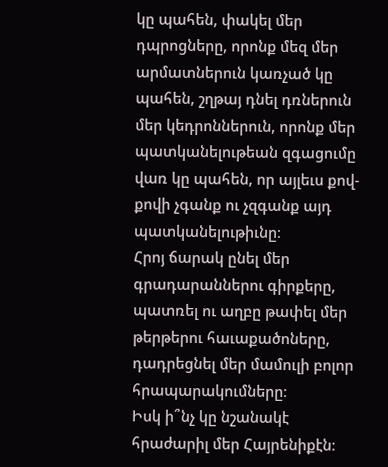կը պահեն, փակել մեր դպրոցները, որոնք մեզ մեր արմատներուն կառչած կը պահեն, շղթայ դնել դռներուն մեր կեդրոններուն, որոնք մեր պատկանելութեան զգացումը վառ կը պահեն, որ այլեւս քով-քովի չգանք ու չզգանք այդ պատկանելութիւնը։
Հրոյ ճարակ ընել մեր գրադարաններու գիրքերը, պատռել ու աղբը թափել մեր թերթերու հաւաքածոները, դադրեցնել մեր մամուլի բոլոր հրապարակումները։
Իսկ ի՞նչ կը նշանակէ հրաժարիլ մեր Հայրենիքէն։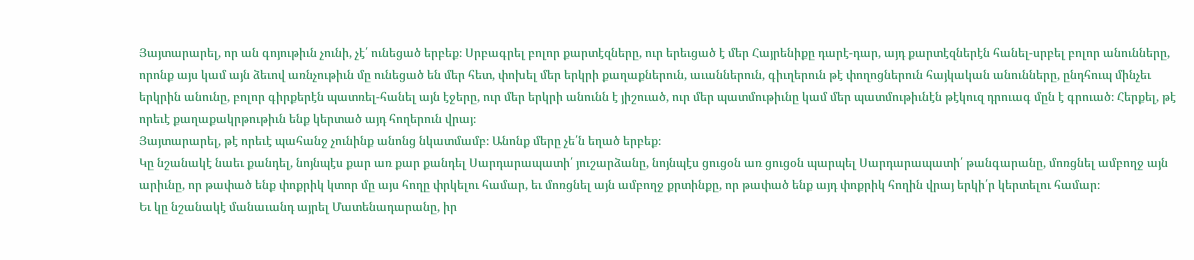Յայտարարել, որ ան գոյութիւն չունի, չէ՛ ունեցած երբեք։ Սրբագրել բոլոր քարտէզները, ուր երեւցած է մեր Հայրենիքը դարէ-դար, այդ քարտէզներէն հանել-սրբել բոլոր անունները, որոնք այս կամ այն ձեւով առնչութիւն մը ունեցած են մեր հետ, փոխել մեր երկրի քաղաքներուն, աւաններուն, գիւղերուն թէ փողոցներուն հայկական անունները, ընդհուպ մինչեւ երկրին անունը, բոլոր գիրքերէն պատռել-հանել այն էջերը, ուր մեր երկրի անունն է յիշուած, ուր մեր պատմութիւնը կամ մեր պատմութիւնէն թէկուզ դրուագ մըն է գրուած։ Հերքել, թէ որեւէ քաղաքակրթութիւն ենք կերտած այդ հողերուն վրայ։
Յայտարարել, թէ որեւէ պահանջ չունինք անոնց նկատմամբ։ Անոնք մերը չե՛ն եղած երբեք։
Կը նշանակէ նաեւ քանդել, նոյնպէս քար առ քար քանդել Սարդարապատի՛ յուշարձանը, նոյնպէս ցուցօն առ ցուցօն պարպել Սարդարապատի՛ թանգարանը, մոռցնել ամբողջ այն արիւնը, որ թափած ենք փոքրիկ կտոր մը այս հողը փրկելու համար, եւ մոռցնել այն ամբողջ քրտինքը, որ թափած ենք այդ փոքրիկ հողին վրայ երկի՛ր կերտելու համար։
Եւ կը նշանակէ մանաւանդ այրել Մատենադարանը, իր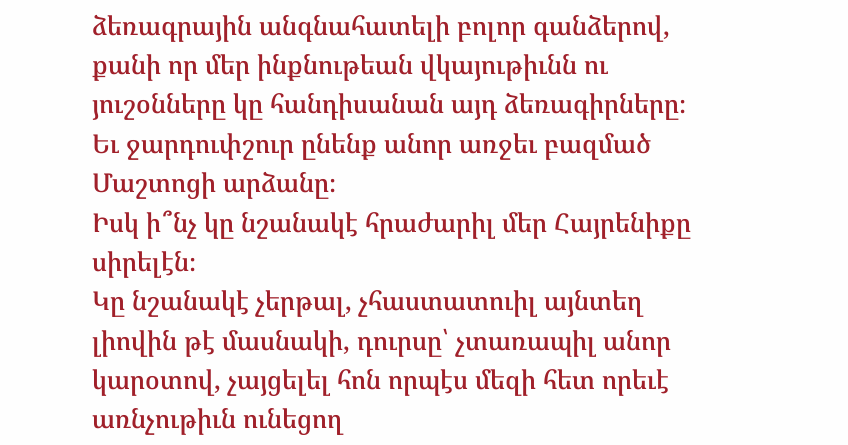ձեռագրային անգնահատելի բոլոր գանձերով, քանի որ մեր ինքնութեան վկայութիւնն ու յուշօնները կը հանդիսանան այդ ձեռագիրները։ Եւ ջարդուփշուր ընենք անոր առջեւ բազմած Մաշտոցի արձանը։
Իսկ ի՞նչ կը նշանակէ հրաժարիլ մեր Հայրենիքը սիրելէն։
Կը նշանակէ չերթալ, չհաստատուիլ այնտեղ լիովին թէ մասնակի, դուրսը՝ չտառապիլ անոր կարօտով, չայցելել հոն որպէս մեզի հետ որեւէ առնչութիւն ունեցող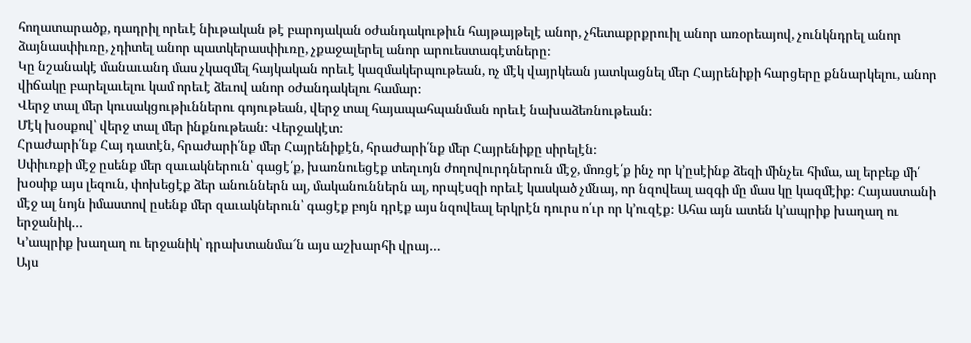հողատարածք, դադրիլ որեւէ նիւթական թէ բարոյական օժանդակութիւն հայթայթելէ անոր, չհետաքրքրուիլ անոր առօրեայով, չունկնդրել անոր ձայնասփիւռը, չդիտել անոր պատկերասփիւռը, չքաջալերել անոր արուեստագէտները։
Կը նշանակէ մանաւանդ մաս չկազմել հայկական որեւէ կազմակերպութեան, ոչ մէկ վայրկեան յատկացնել մեր Հայրենիքի հարցերը քննարկելու, անոր վիճակը բարելաւելու կամ որեւէ ձեւով անոր օժանդակելու համար։
Վերջ տալ մեր կուսակցութիւններու գոյութեան, վերջ տալ հայապահպանման որեւէ նախաձեռնութեան։
Մէկ խօսքով՝ վերջ տալ մեր ինքնութեան։ Վերջակէտ։
Հրաժարի՛նք Հայ դատէն, հրաժարի՛նք մեր Հայրենիքէն, հրաժարի՛նք մեր Հայրենիքը սիրելէն։
Սփիւռքի մէջ ըսենք մեր զաւակներուն՝ գացէ՛ք, խառնուեցէք տեղւոյն ժողովուրդներուն մէջ, մոռցէ՛ք ինչ որ կ՚ըսէինք ձեզի մինչեւ հիմա, ալ երբեք մի՛ խօսիք այս լեզուն, փոխեցէք ձեր անուններն ալ, մականուններն ալ, որպէսզի որեւէ կասկած չմնայ, որ նզովեալ ազգի մը մաս կը կազմէիք։ Հայաստանի մէջ ալ նոյն իմաստով ըսենք մեր զաւակներուն՝ գացէք բոյն դրէք այս նզովեալ երկրէն դուրս ո՛ւր որ կ՚ուզէք։ Ահա այն ատեն կ՚ապրիք խաղաղ ու երջանիկ…
Կ՚ապրիք խաղաղ ու երջանիկ՝ դրախտանմա՜ն այս աշխարհի վրայ…
Այս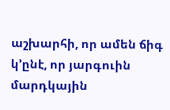աշխարհի, որ ամեն ճիգ կ՚ընէ, որ յարգուին մարդկային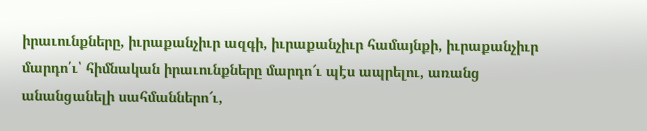իրաւունքները, իւրաքանչիւր ազգի, իւրաքանչիւր համայնքի, իւրաքանչիւր մարդո՛ւ՝ հիմնական իրաւունքները մարդո՜ւ պէս ապրելու, առանց անանցանելի սահմաններո՜ւ,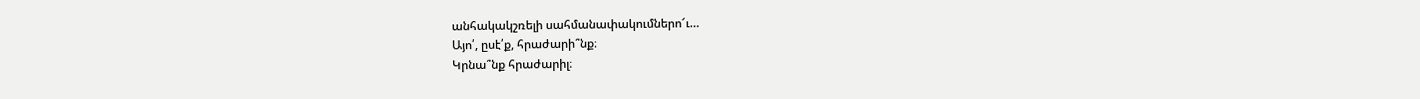անհակակշռելի սահմանափակումներո՜ւ…
Այո՛, ըսէ՛ք, հրաժարի՞նք։
Կրնա՞նք հրաժարիլ։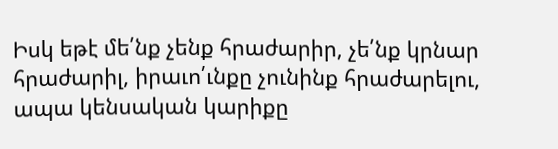Իսկ եթէ մե՛նք չենք հրաժարիր, չե՛նք կրնար հրաժարիլ, իրաւո՛ւնքը չունինք հրաժարելու, ապա կենսական կարիքը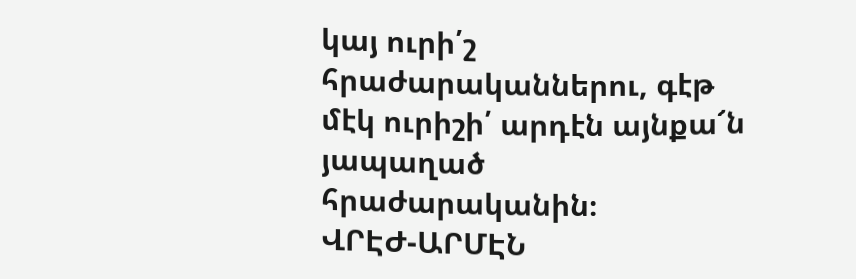կայ ուրի՛շ հրաժարականներու, գէթ մէկ ուրիշի՛ արդէն այնքա՜ն յապաղած հրաժարականին։
ՎՐԷԺ-ԱՐՄԷՆ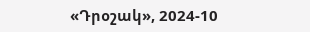«Դրօշակ», 2024-10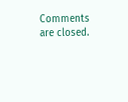Comments are closed.